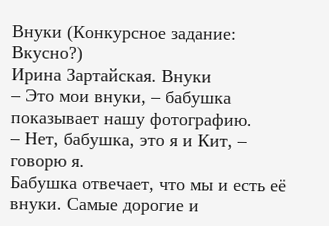Внуки (Конкурсное задание: Вкусно?)
Ирина Зартайская. Внуки
– Это мои внуки, – бабушка показывает нашу фотографию.
‒ Нет, бабушка, это я и Кит, – говорю я.
Бабушка отвечает, что мы и есть её внуки. Самые дорогие и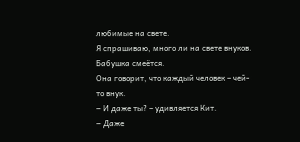любимые на свете.
Я спрашиваю, много ли на свете внуков. Бабушка смеётся.
Она говорит, что каждый человек – чей-то внук.
‒ И даже ты? – удивляется Кит.
‒ Даже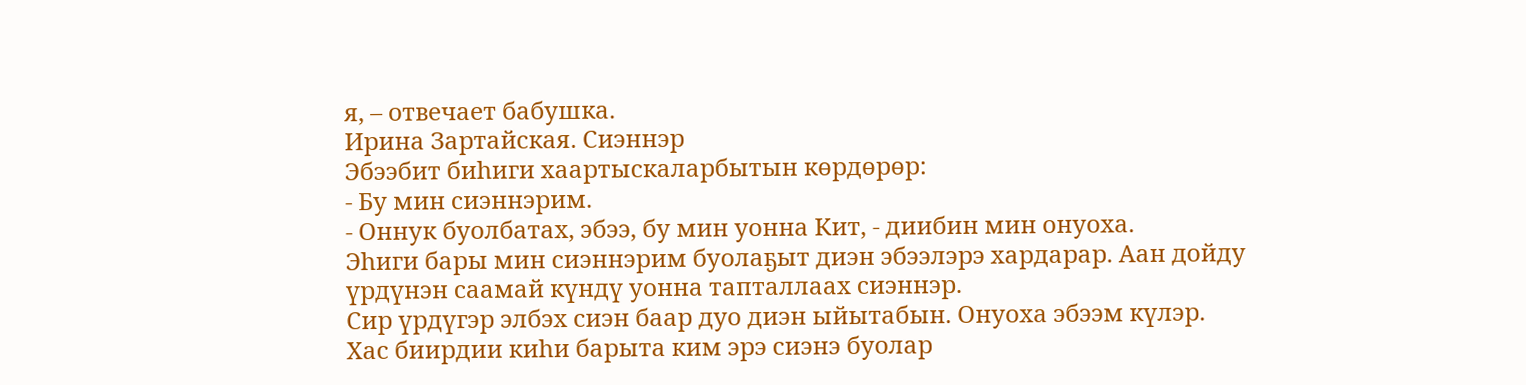я, – отвечает бабушка.
Ирина Зартайская. Сиэннэр
Эбээбит биһиги хаартыскаларбытын көрдөрөр:
- Бу мин сиэннэрим.
- Оннук буолбатах, эбээ, бу мин уонна Кит, - диибин мин онуоха.
Эһиги бары мин сиэннэрим буолаҕыт диэн эбээлэрэ хардарар. Аан дойду үрдүнэн саамай күндү уонна тапталлаах сиэннэр.
Сир үрдүгэр элбэх сиэн баар дуо диэн ыйытабын. Онуоха эбээм күлэр.
Хас биирдии киһи барыта ким эрэ сиэнэ буолар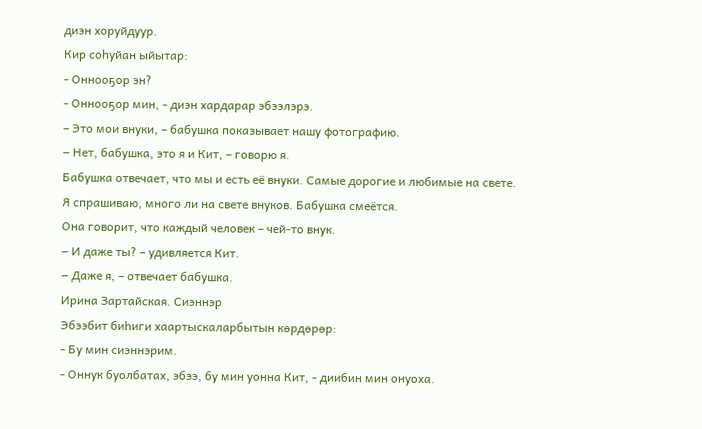диэн хоруйдуур.
Кир соһуйан ыйытар:
- Оннооҕор эн?
- Оннооҕор мин, - диэн хардарар эбээлэрэ.
– Это мои внуки, – бабушка показывает нашу фотографию.
‒ Нет, бабушка, это я и Кит, – говорю я.
Бабушка отвечает, что мы и есть её внуки. Самые дорогие и любимые на свете.
Я спрашиваю, много ли на свете внуков. Бабушка смеётся.
Она говорит, что каждый человек – чей-то внук.
‒ И даже ты? – удивляется Кит.
‒ Даже я, – отвечает бабушка.
Ирина Зартайская. Сиэннэр
Эбээбит биһиги хаартыскаларбытын көрдөрөр:
- Бу мин сиэннэрим.
- Оннук буолбатах, эбээ, бу мин уонна Кит, - диибин мин онуоха.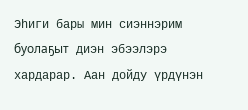Эһиги бары мин сиэннэрим буолаҕыт диэн эбээлэрэ хардарар. Аан дойду үрдүнэн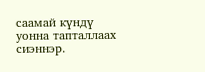саамай күндү уонна тапталлаах сиэннэр.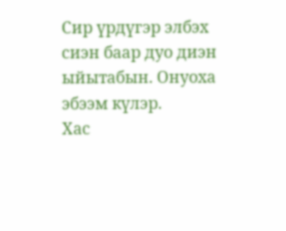Сир үрдүгэр элбэх сиэн баар дуо диэн ыйытабын. Онуоха эбээм күлэр.
Хас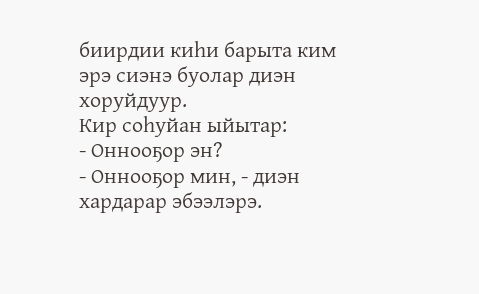биирдии киһи барыта ким эрэ сиэнэ буолар диэн хоруйдуур.
Кир соһуйан ыйытар:
- Оннооҕор эн?
- Оннооҕор мин, - диэн хардарар эбээлэрэ.